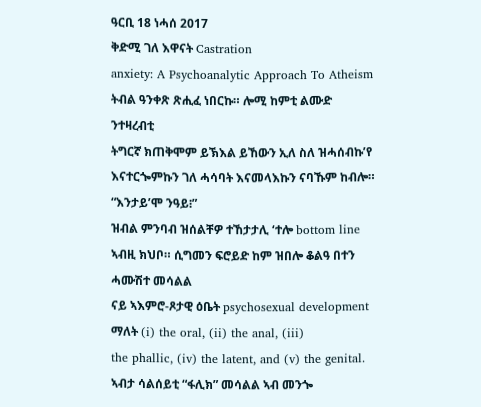ዓርቢ 18 ነሓሰ 2017
ቅድሚ ገለ እዋናት Castration
anxiety: A Psychoanalytic Approach To Atheism ትብል ዓንቀጽ ጽሒፈ ነበርኩ። ሎሚ ከምቲ ልሙድ ንተዛረብቲ
ትግርኛ ክጠቅሞም ይኽእል ይኸውን ኢለ ስለ ዝሓሰብኩ’የ እናተርጐምኩን ገለ ሓሳባት እናመላእኩን ናባኹም ከብሎ። “እንታይ’ሞ ንዓይ፧”
ዝብል ምንባብ ዝሰልቸዎ ተኸታታሊ ‘ተሎ bottom line ኣብዚ ክህቦ። ሲግመን ፍሮይድ ከም ዝበሎ ቆልዓ በተን ሓሙሽተ መሳልል
ናይ ኣእምሮ-ጾታዊ ዕቤት psychosexual development ማለት (i) the oral, (ii) the anal, (iii)
the phallic, (iv) the latent, and (v) the genital. ኣብታ ሳልሰይቲ “ፋሊክ” መሳልል ኣብ መንጐ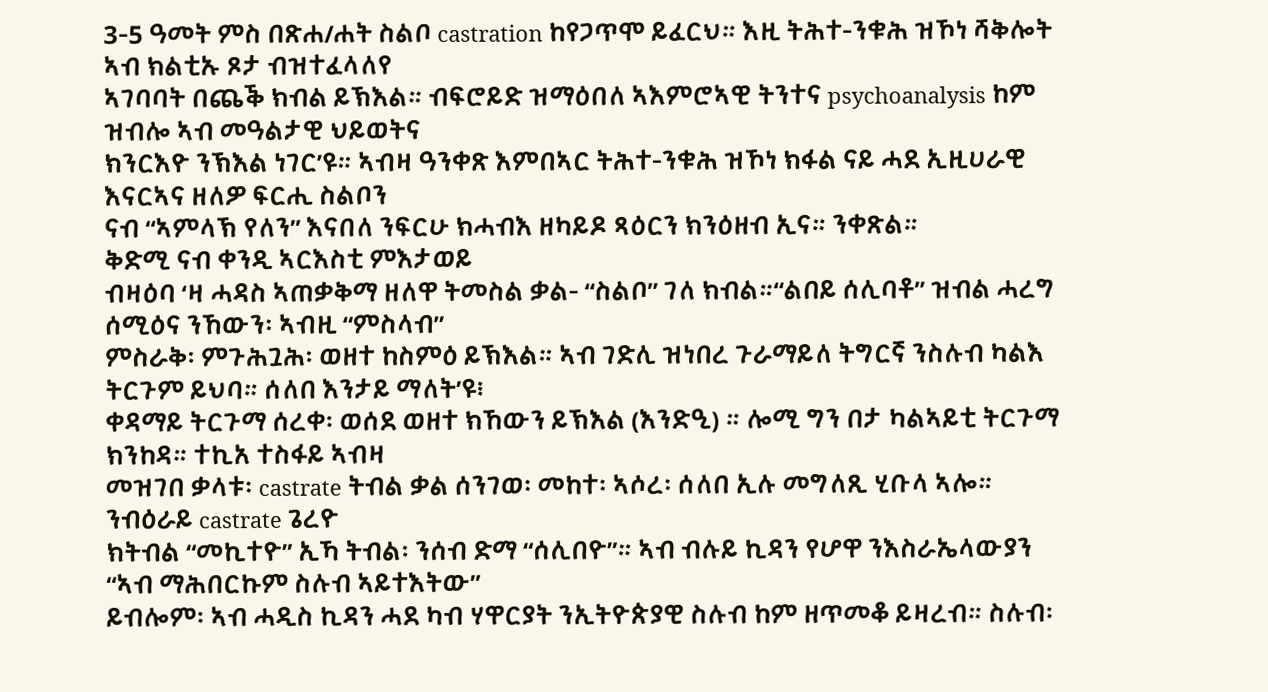3-5 ዓመት ምስ በጽሐ/ሐት ስልቦ castration ከየጋጥሞ ይፈርህ። እዚ ትሕተ-ንቁሕ ዝኾነ ሻቅሎት ኣብ ክልቲኡ ጾታ ብዝተፈላለየ
ኣገባባት በጨቕ ክብል ይኽእል። ብፍሮይድ ዝማዕበለ ኣእምሮኣዊ ትንተና psychoanalysis ከም ዝብሎ ኣብ መዓልታዊ ህይወትና
ክንርእዮ ንኽእል ነገር’ዩ። ኣብዛ ዓንቀጽ እምበኣር ትሕተ-ንቁሕ ዝኾነ ክፋል ናይ ሓደ ኢዚሀራዊ እናርኣና ዘለዎ ፍርሒ ስልቦን
ናብ “ኣምላኽ የለን” እናበለ ንፍርሁ ክሓብእ ዘካይዶ ጻዕርን ክንዕዘብ ኢና። ንቀጽል።
ቅድሚ ናብ ቀንዲ ኣርእስቲ ምእታወይ
ብዛዕባ ‘ዛ ሓዳስ ኣጠቃቅማ ዘለዋ ትመስል ቃል- “ስልቦ” ገለ ክብል።“ልበይ ሰሊባቶ” ዝብል ሓረግ ሰሚዕና ንኸውን፡ ኣብዚ “ምስላብ”
ምስራቅ፡ ምጉሕጓሕ፡ ወዘተ ከስምዕ ይኽእል። ኣብ ገድሊ ዝነበረ ጉራማይለ ትግርኛ ንስሉብ ካልእ ትርጉም ይህባ። ሰለበ እንታይ ማለት’ዩ፧
ቀዳማይ ትርጉማ ሰረቀ፡ ወሰደ ወዘተ ክኸውን ይኽእል (እንድዒ) ። ሎሚ ግን በታ ካልኣይቲ ትርጉማ ክንከዳ። ተኪአ ተስፋይ ኣብዛ
መዝገበ ቃላቱ፡ castrate ትብል ቃል ሰንገወ፡ መከተ፡ ኣሶረ፡ ሰለበ ኢሉ መግለጺ ሂቡላ ኣሎ። ንብዕራይ castrate ጌረዮ
ክትብል “መኪተዮ” ኢኻ ትብል፡ ንሰብ ድማ “ሰሊበዮ”። ኣብ ብሉይ ኪዳን የሆዋ ንእስራኤላውያን “ኣብ ማሕበርኩም ስሉብ ኣይተእትው”
ይብሎም፡ ኣብ ሓዲስ ኪዳን ሓደ ካብ ሃዋርያት ንኢትዮጵያዊ ስሉብ ከም ዘጥመቆ ይዛረብ። ስሉብ፡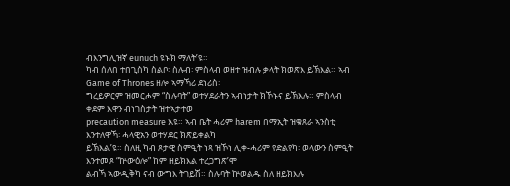ብእንግሊዝኛ eunuch ዩኑክ ማለት’ዩ።
ካብ ሰለበ ተበጊስካ ስልቦ፡ ስሉብ፡ ምስላብ ወዘተ ዝብሉ ቃላት ክወጽእ ይኽእል። ኣብ Game of Thrones ዘሎ ኣማኻሪ ደነሪስ፡
ግረይዎርም ዝመርሖም “ስሉባት” ወተሃደራትን ኣብነታት ክኾኑና ይኽእሉ። ምስላብ ቀደም እዋን ብነገስታት ዝተኣታተወ
precaution measure እዩ። ኣብ ቤት ሓሪም harem በማኢት ዝቁጸራ ኣንስቲ እንተለዋኻ፡ ሓላዊአን ወተሃደር ክጽይቀልካ
ይኽእል’ዩ። ስለዚ ካብ ጾታዊ ስምዒት ነጻ ዝኾነ ሊቀ-ሓሪም የድልየካ፡ ወላውን ስምዒት እንተመጾ “ኵውዕሎ” ከም ዘይክእል ተረጋግጽ’ሞ
ልብኻ ኣውዲቅካ ናብ ውግእ ትገይሽ። ስሉባት ኵወልዱ ስለ ዘይክእሉ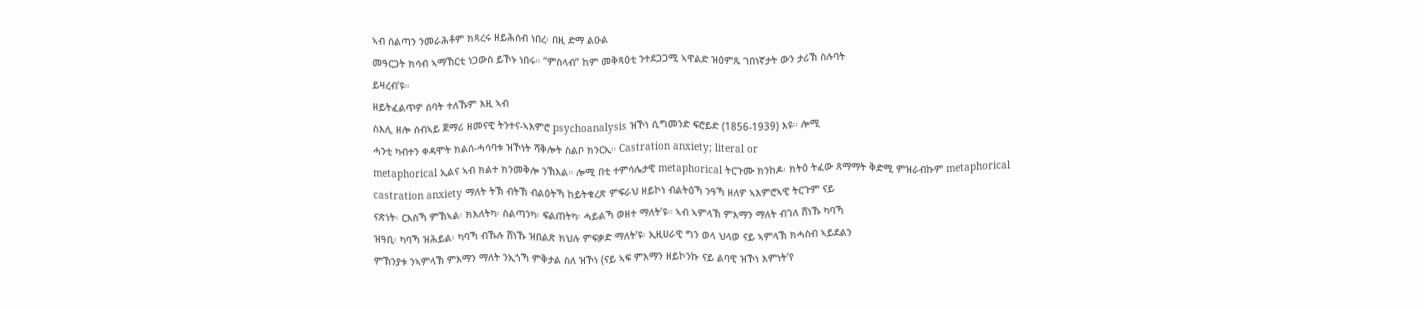ኣብ ስልጣን ንመራሕቶም ክጻረሩ ዘይሕሰብ ነበረ፡ በዚ ድማ ልዑል
መዓርጋት ክሳብ ኣማኸርቲ ነጋውስ ይኾኑ ነበሩ። “ምስላብ” ከም መቅጻዕቲ ንተደጋጋሚ ኣዋልድ ዝዕምጹ ገበነኛታት ውን ታሪኽ ስሉባት
ይዛረብ’ዩ።
ዘይትፈልጥዎ ሰባት ተለኹም እዚ ኣብ
ስእሊ ዘሎ ሰብኣይ ጀማሪ ዘመናዊ ትንተና-ኣእምሮ psychoanalysis ዝኾነ ሲግመንድ ፍሮይድ (1856-1939) እዩ። ሎሚ
ሓንቲ ካብተን ቀዳሞት ክልሰ-ሓሳባቱ ዝኾነት ሻቅሎት ስልቦ ክንርኢ። Castration anxiety; literal or
metaphorical ኢልና ኣብ ክልተ ክንመቅሎ ንኽእል። ሎሚ በቲ ተምሳሌታዊ metaphorical ትርጉሙ ክንከዶ፡ ክትዕ ትፈው ጸማማት ቅድሚ ምዝራብኩም metaphorical
castration anxiety ማለት ትኽ ብትኽ ብልዕትኻ ከይትቁረጽ ምፍራህ ዘይኮነ ብልትዕኻ ንዓኻ ዘለዎ ኣእምሮኣዊ ትርጉም ናይ
ናጽነት፡ ርእስኻ ምኽኣል፡ ክእለትካ፡ ስልጣንካ፡ ፍልጠትካ፡ ሓይልኻ ወዘተ ማለት’ዩ። ኣብ ኣምላኽ ምእማን ማለት ብገለ ሸነኹ ካባኻ
ዝዓቢ፡ ካባኻ ዝሕይል፡ ካባኻ ብኹሉ ሸነኹ ዝበልጽ ክህሉ ምፍቃድ ማለት’ዩ፡ ኢዚሀራዊ ግን ወላ ህላወ ናይ ኣምላኽ ክሓስብ ኣይደልን
ምኽንያቱ ንኣምላኽ ምእማን ማለት ንኢጎኻ ምቅታል ስለ ዝኾነ (ናይ ኣፍ ምእማን ዘይኮንኩ ናይ ልባዊ ዝኾነ እምነት’የ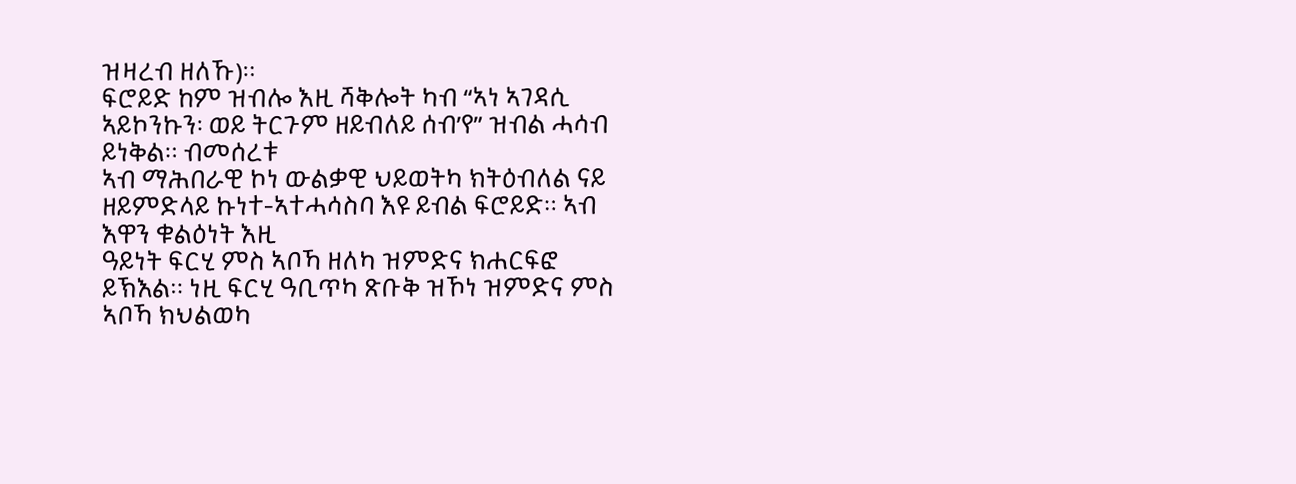ዝዛረብ ዘለኹ)።
ፍሮይድ ከም ዝብሎ እዚ ሻቅሎት ካብ “ኣነ ኣገዳሲ ኣይኮንኩን፡ ወይ ትርጉም ዘይብለይ ሰብ’የ” ዝብል ሓሳብ ይነቅል። ብመሰረቱ
ኣብ ማሕበራዊ ኮነ ውልቃዊ ህይወትካ ክትዕብለል ናይ ዘይምድላይ ኩነተ-ኣተሓሳስባ እዩ ይብል ፍሮይድ። ኣብ እዋን ቁልዕነት እዚ
ዓይነት ፍርሂ ምስ ኣቦኻ ዘለካ ዝምድና ክሐርፍፎ ይኽእል። ነዚ ፍርሂ ዓቢጥካ ጽቡቅ ዝኾነ ዝምድና ምስ ኣቦኻ ክህልወካ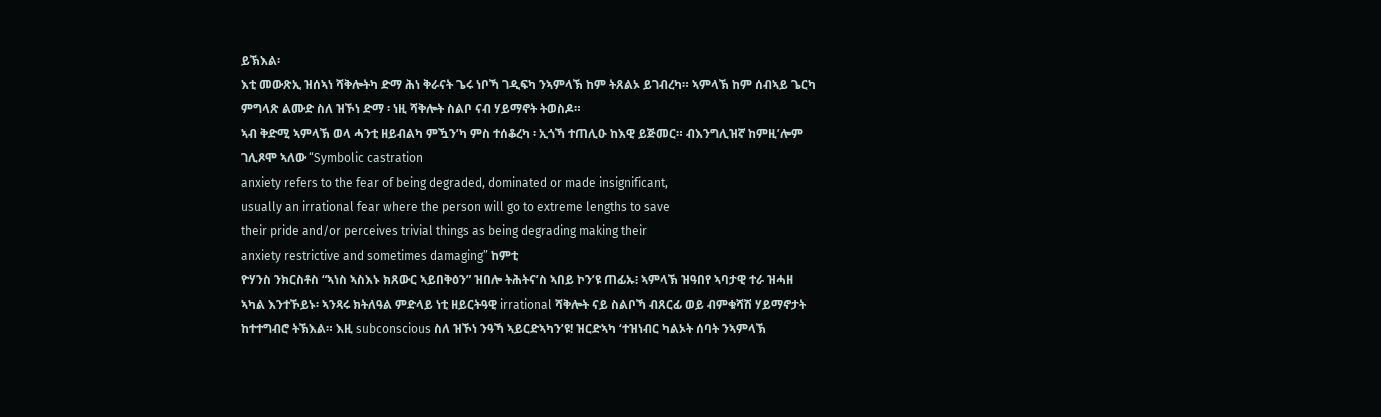ይኽእል፡
እቲ መውጽኢ ዝሰኣነ ሻቅሎትካ ድማ ሕነ ቅራናት ጌሩ ነቦኻ ገዲፍካ ንኣምላኽ ከም ትጸልኦ ይገብረካ። ኣምላኽ ከም ሰብኣይ ጌርካ
ምግላጽ ልሙድ ስለ ዝኾነ ድማ ፡ ነዚ ሻቅሎት ስልቦ ናብ ሃይማኖት ትወስዶ።
ኣብ ቅድሚ ኣምላኽ ወላ ሓንቲ ዘይብልካ ምዃን’ካ ምስ ተሰቆረካ ፡ ኢጎኻ ተጠሊዑ ከእዊ ይጅመር። ብእንግሊዝኛ ከምዚ’ሎም
ገሊጾሞ ኣለው “Symbolic castration
anxiety refers to the fear of being degraded, dominated or made insignificant,
usually an irrational fear where the person will go to extreme lengths to save
their pride and/or perceives trivial things as being degrading making their
anxiety restrictive and sometimes damaging” ከምቲ
ዮሃንስ ንክርስቶስ “ኣነስ ኣስእኑ ክጸውር ኣይበቅዕን” ዝበሎ ትሕትና’ስ ኣበይ ኮን’ዩ ጠፊኡ፧ ኣምላኽ ዝዓበየ ኣባታዊ ተራ ዝሓዘ
ኣካል እንተኾይኑ፡ ኣንጻሩ ክትለዓል ምድላይ ነቲ ዘይርትዓዊ irrational ሻቅሎት ናይ ስልቦኻ ብጸርፊ ወይ ብምቁሻሽ ሃይማኖታት
ከተተግብሮ ትኽእል። እዚ subconscious ስለ ዝኾነ ንዓኻ ኣይርድኣካን’ዩ! ዝርድኣካ ‘ተዝነብር ካልኦት ሰባት ንኣምላኽ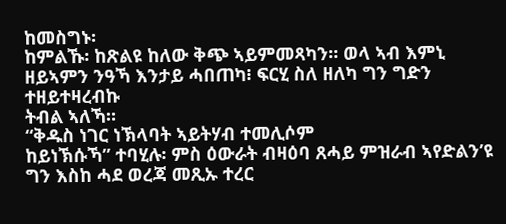ከመስግኑ፡
ከምልኹ፡ ከጽልዩ ከለው ቅጭ ኣይምመጻካን። ወላ ኣብ እምኒ ዘይኣምን ንዓኻ እንታይ ሓበጠካ፧ ፍርሂ ስለ ዘለካ ግን ግድን ተዘይተዛረብኩ
ትብል ኣለኻ።
“ቅዱስ ነገር ነኽላባት ኣይትሃብ ተመሊሶም
ከይነኽሱኻ” ተባሂሉ፡ ምስ ዕውራት ብዛዕባ ጸሓይ ምዝራብ ኣየድልን’ዩ ግን እስከ ሓደ ወረጃ መጺኡ ተረር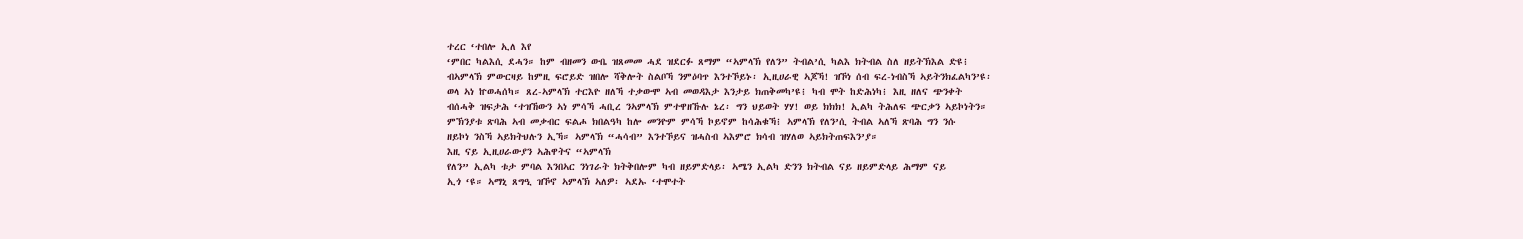ተረር ‘ተበሎ ኢለ እየ
‘ምበር ካልእሲ ደሓን። ከም ብዘመን ውቤ ዝጸመመ ሓደ ዝደርፉ ጸማም “ኣምላኽ የለን” ትብል’ሲ ካልእ ክትብል ስለ ዘይትኽእል ድዩ፧
ብኣምላኽ ምውርዛይ ከምዚ ፍሮይድ ዝበሎ ሻቅሎት ስልቦኻ ንምዕባጥ እንተኾይኑ፡ ኢዚሀራዊ ኣጆኻ! ዝኾነ ሰብ ፍረ-ነብስኻ ኣይትንክፈልካን’ዩ፡
ወላ ኣነ ኵወሓሰካ። ጸረ-ኣምላኽ ተርእዮ ዘለኻ ተቃውሞ ኣብ መወዳእታ እንታይ ክጠቅመካ’ዩ፧ ካብ ሞት ከድሕነካ፧ እዚ ዘለና ጭንቀት
ብሰሓቅ ዝፍታሕ ‘ተዝኸውን ኣነ ምሳኻ ሓቢረ ንኣምላኽ ምተዋዘኹሉ ኔረ፡ ግን ህይወት ሃሃ! ወይ ክክክ! ኢልካ ትሕለፍ ጭርቃን ኣይኮነትን።
ምኽንያቱ ጽባሕ ኣብ መቃብር ፍልሖ ክበልዓካ ከሎ መንዮም ምሳኻ ኮይኖም ከሳሕቁኻ፧ ኣምላኽ የለን’ሲ ትብል ኣለኻ ጽባሕ ግን ንሱ
ዘይኮነ ንስኻ ኣይክትህሉን ኢኻ። ኣምላኽ “ሓሳብ” እንተኾይና ዝሓስብ ኣእምሮ ክሳብ ዝሃለወ ኣይክትጠፍእን’ያ።
እዚ ናይ ኢዚሀራውያን ኣሕዋትና “ኣምላኽ
የለን” ኢልካ ቱታ ምባል እንበኣር ንነገራት ክትቅበሎም ካብ ዘይምድላይ፡ ኣሜን ኢልካ ድንን ክትብል ናይ ዘይምድላይ ሕማም ናይ
ኢጎ ‘ዩ። ኣማኒ ጸግዒ ዝኾኖ ኣምላኽ ኣለዎ፡ ኣደኡ ‘ተሞተት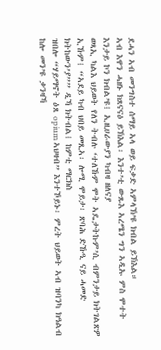ደሓን ኣብ መንግስተ ሰማይ ኣላ ወይ ፍቃድ ኣምላኽ’ዩ ክብል ይኽእል።
ኣብ እዋን ሓዘኑ ክጸናናዕ ይኽእል፡ እንተ’ቲ ውጹእ ኣረሜን ግን ኣዲኡ ምስ ሞተት እንታይ ኮን ክብል’ዩ፧ ኢዚሀራውያን ካብዛ ዘለናያ
ወጻኢ ካልእ ህይወት የለን ትብሉ ‘ተለኹም ሞት ኣዴታትኩም’ሲ ብምንታይ ክትገልጽዎ ኢኹም፧ “ኣደይ ካብ ህበይ መጺኣ፡ ሎሚ ሞይታ፡ ጽባሕ ድኹዒ ናይ ሓመድ ክትከውን’ያ”” ዲኻ ክትብል፧ ከምቲ ማርክስ
ዝበሎ “ሃይማኖት ዕጸ opium ኣህዛብ” እንተኾይኑ፡ ምረት ህይወት ኣብ ዝባንካ ክዓልብ ከሎ መን’ዩ ቃንዛኻ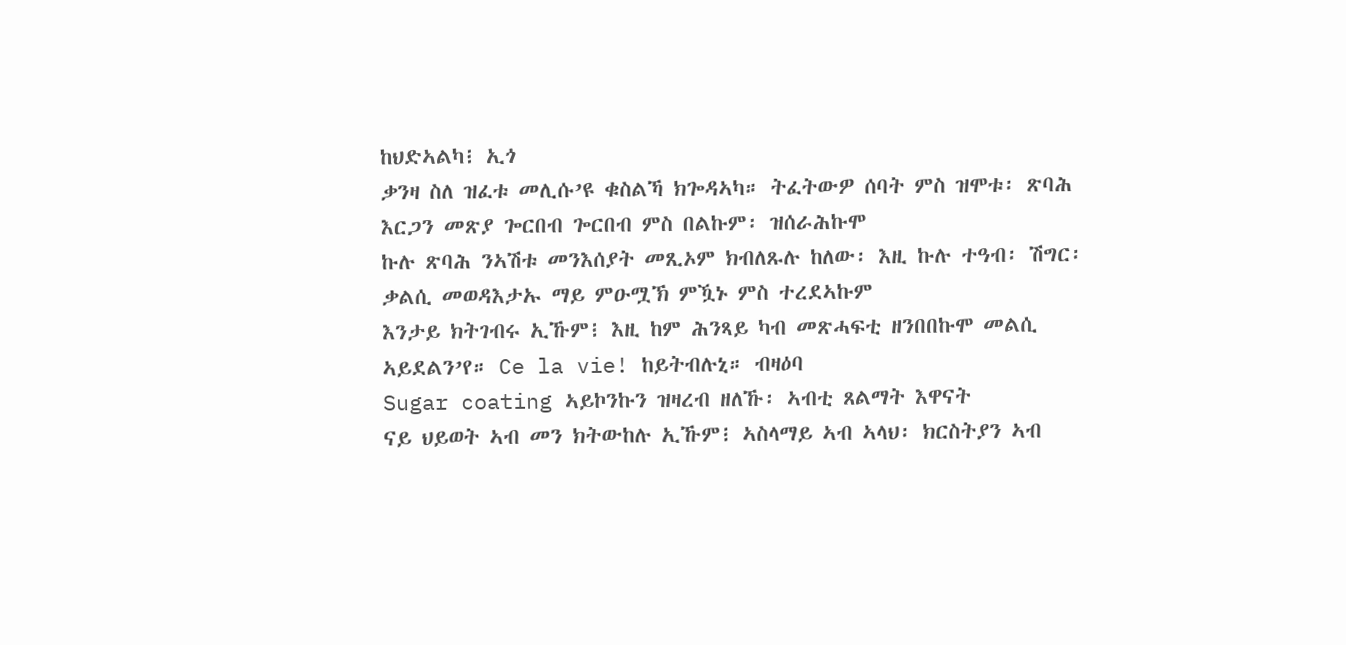ከህድኣልካ፧ ኢጎ
ቃንዛ ስለ ዝፈቱ መሊሱ’ዩ ቁስልኻ ክጐዳኣካ። ትፈትውዎ ሰባት ምስ ዝሞቱ፡ ጽባሕ እርጋን መጽያ ጐርበብ ጐርበብ ምስ በልኩም፡ ዝሰራሕኩሞ
ኩሉ ጽባሕ ንኣሽቱ መንእሰያት መጺኦም ክብለጹሉ ከለው፡ እዚ ኩሉ ተዓብ፡ ሽግር፡ ቃልሲ መወዳእታኡ ማይ ምዑሟኽ ምዃኑ ምስ ተረደኣኩም
እንታይ ክትገብሩ ኢኹም፧ እዚ ከም ሕንጻይ ካብ መጽሓፍቲ ዘንበበኩሞ መልሲ ኣይደልን’የ። Ce la vie! ከይትብሉኒ። ብዛዕባ
Sugar coating ኣይኮንኩን ዝዛረብ ዘለኹ፡ ኣብቲ ጸልማት እዋናት
ናይ ህይወት ኣብ መን ክትውከሉ ኢኹም፧ ኣስላማይ ኣብ ኣላህ፡ ክርስትያን ኣብ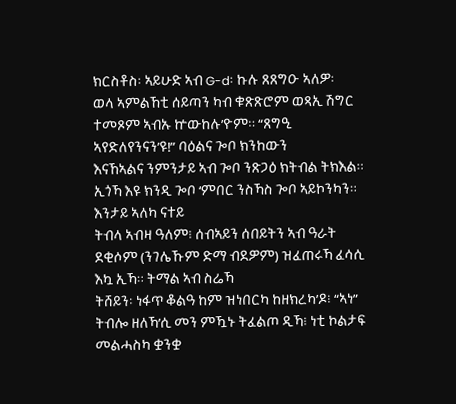ክርስቶስ፡ ኣይሁድ ኣብ G-d፡ ኩሉ ጸጸግዑ ኣለዎ፡
ወላ ኣምልኸቲ ሰይጣን ካብ ቁጽጽሮም ወጻኢ ሽግር ተመጾም ኣብኡ ኵውከሉ’ዮም። “ጸግዒ ኣየድለየንናን’ዩ!” ባዕልና ጐቦ ክንከውን
እናኸኣልና ንምንታይ ኣብ ጐቦ ንጽጋዕ ክትብል ትክእል። ኢጎኻ እዩ ክንዲ ጐቦ ‘ምበር ንስኻስ ጐቦ ኣይኮንካን። እንታይ ኣለካ ናተይ
ትብላ ኣብዛ ዓለም፧ ሰብኣይን ሰበይትን ኣብ ዓራት ደቂሶም (ንገሌኹም ድማ ብደዎም) ዝፈጠሩኻ ፈሳሲ እኳ ኢኻ። ትማል ኣብ ስሬኻ
ትሸይን፡ ነፋጥ ቆልዓ ከም ዝነበርካ ከዘክረካ’ዶ፧ “ኣነ” ትብሎ ዘለኻ’ሲ መን ምዃኑ ትፈልጦ ዲኻ፧ ነቲ ኮልታፍ መልሓስካ ቋንቋ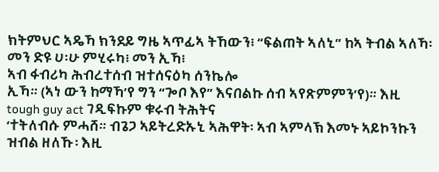ክትምህር ኣዴኻ ክንደይ ግዜ ኣጥፊኣ ትኸውን፧ “ፍልጠት ኣለኒ” ከኣ ትብል ኣለኻ፡ መን ድዩ ሀ፡ሁ ምሂሩካ፧ መን ኢኻ፧
ኣብ ፋብሪካ ሕብረተሰብ ዝተሰናዕካ ሰንኬሎ
ኢኻ። (ኣነ ውን ከማኻ’የ ግን “ጐቦ እየ” እናበልኩ ሰብ ኣየጽምምን’የ)። እዚ tough guy act ገዲፍኩም ቁሩብ ትሕትና
‘ተትለብሱ ምሓሸ። ብጌጋ ኣይትረድኡኒ ኣሕዋት፡ ኣብ ኣምላኽ እመኑ ኣይኮንኩን ዝብል ዘለኹ፡ እዚ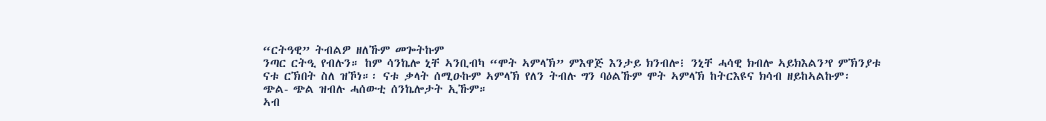“ርትዓዊ” ትብልዎ ዘለኹም መጐትኩም
ንጣር ርትዒ የብሉን። ከም ሳንኬሎ ኒቸ ኣንቢብካ “ሞት ኣምላኽ” ምእዋጅ እንታይ ክንብሎ፧ ንኒቸ ሓሳዊ ክብሎ ኣይክእልን’የ ምኽንያቱ
ናቱ ርኽበት ስለ ዝኾነ።፡ ናቱ ቃላት ሰሚዑኩም ኣምላኽ የለን ትብሉ ግን ባዕልኹም ሞት ኣምላኽ ከትርእዩና ክሳብ ዘይከኣልኩም፡
ጭል- ጭል ዝብሉ ሓሰውቲ ሰንኬሎታት ኢኹም።
ኣብ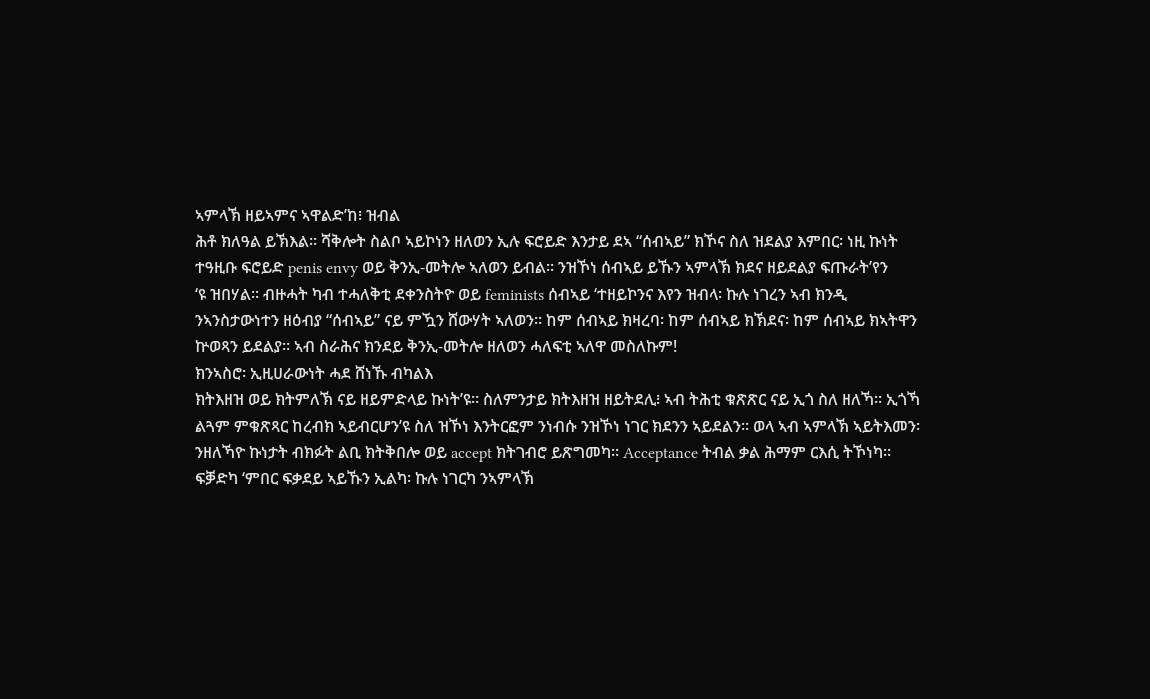ኣምላኽ ዘይኣምና ኣዋልድ’ከ፧ ዝብል
ሕቶ ክለዓል ይኽእል። ሻቅሎት ስልቦ ኣይኮነን ዘለወን ኢሉ ፍሮይድ እንታይ ደኣ “ሰብኣይ” ክኾና ስለ ዝደልያ እምበር፡ ነዚ ኩነት
ተዓዚቡ ፍሮይድ penis envy ወይ ቅንኢ-መትሎ ኣለወን ይብል። ንዝኾነ ሰብኣይ ይኹን ኣምላኽ ክደና ዘይደልያ ፍጡራት’የን
‘ዩ ዝበሃል። ብዙሓት ካብ ተሓለቅቲ ደቀንስትዮ ወይ feminists ሰብኣይ ‘ተዘይኮንና እየን ዝብላ፡ ኩሉ ነገረን ኣብ ክንዲ
ንኣንስታውነተን ዘዕብያ “ሰብኣይ” ናይ ምዃን ሸውሃት ኣለወን። ከም ሰብኣይ ክዛረባ፡ ከም ሰብኣይ ክኽደና፡ ከም ሰብኣይ ክኣትዋን
ኵወጻን ይደልያ። ኣብ ስራሕና ክንደይ ቅንኢ-መትሎ ዘለወን ሓለፍቲ ኣለዋ መስለኩም!
ክንኣስሮ፡ ኢዚሀራውነት ሓደ ሸነኹ ብካልእ
ክትእዘዝ ወይ ክትምለኽ ናይ ዘይምድላይ ኩነት’ዩ። ስለምንታይ ክትእዘዝ ዘይትደሊ፧ ኣብ ትሕቲ ቁጽጽር ናይ ኢጎ ስለ ዘለኻ። ኢጎኻ
ልጓም ምቁጽጻር ከረብክ ኣይብርሆን’ዩ ስለ ዝኾነ እንትርፎም ንነብሱ ንዝኾነ ነገር ክደንን ኣይደልን። ወላ ኣብ ኣምላኽ ኣይትእመን፡
ንዘለኻዮ ኩነታት ብክፉት ልቢ ክትቅበሎ ወይ accept ክትገብሮ ይጽግመካ። Acceptance ትብል ቃል ሕማም ርእሲ ትኾነካ።
ፍቓድካ ‘ምበር ፍቃደይ ኣይኹን ኢልካ፡ ኩሉ ነገርካ ንኣምላኽ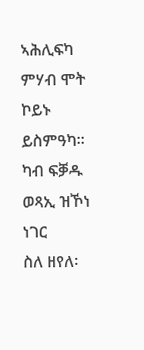ኣሕሊፍካ ምሃብ ሞት ኮይኑ ይስምዓካ። ካብ ፍቓዱ ወጻኢ ዝኾነ ነገር
ስለ ዘየለ፡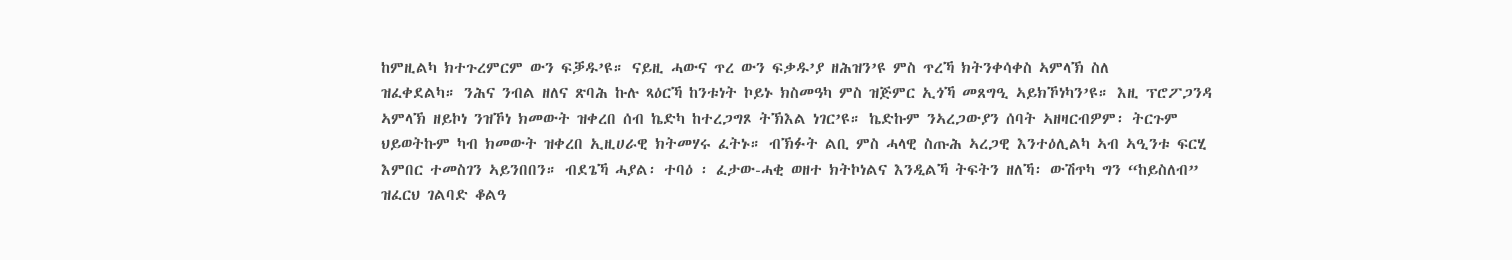ከምዚልካ ክተጉረምርም ውን ፍቓዱ’ዩ። ናይዚ ሓውና ጥረ ውን ፍቃዱ’ያ ዘሕዝን’ዩ ምስ ጥረኻ ክትንቀሳቀስ ኣምላኽ ስለ
ዝፈቀደልካ። ንሕና ንብል ዘለና ጽባሕ ኩሉ ጻዕርኻ ከንቱነት ኮይኑ ክስመዓካ ምስ ዝጅምር ኢጎኻ መጸግዒ ኣይክኾነካን’ዩ። እዚ ፕሮፖጋንዳ
ኣምላኽ ዘይኮነ ንዝኾነ ክመውት ዝቀረበ ሰብ ኬድካ ከተረጋግጾ ትኽእል ነገር’ዩ። ኬድኩም ንኣረጋውያን ሰባት ኣዘዛርብዎም፡ ትርጉም
ህይወትኩም ካብ ክመውት ዝቀረበ ኢዚሀራዊ ክትመሃሩ ፈትኑ። ብኽፉት ልቢ ምስ ሓላዊ ስጡሕ ኣረጋዊ እንተዕሊልካ ኣብ ኣዒንቱ ፍርሂ
እምበር ተመስገን ኣይንበበን። ብደጌኻ ሓያል፡ ተባዕ ፡ ፈታው-ሓቂ ወዘተ ክትኮነልና እንዲልኻ ትፍትን ዘለኻ፡ ውሽጥካ ግን “ከይስለብ”
ዝፈርህ ገልባድ ቆልዓ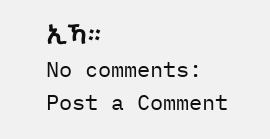ኢኻ።
No comments:
Post a Comment